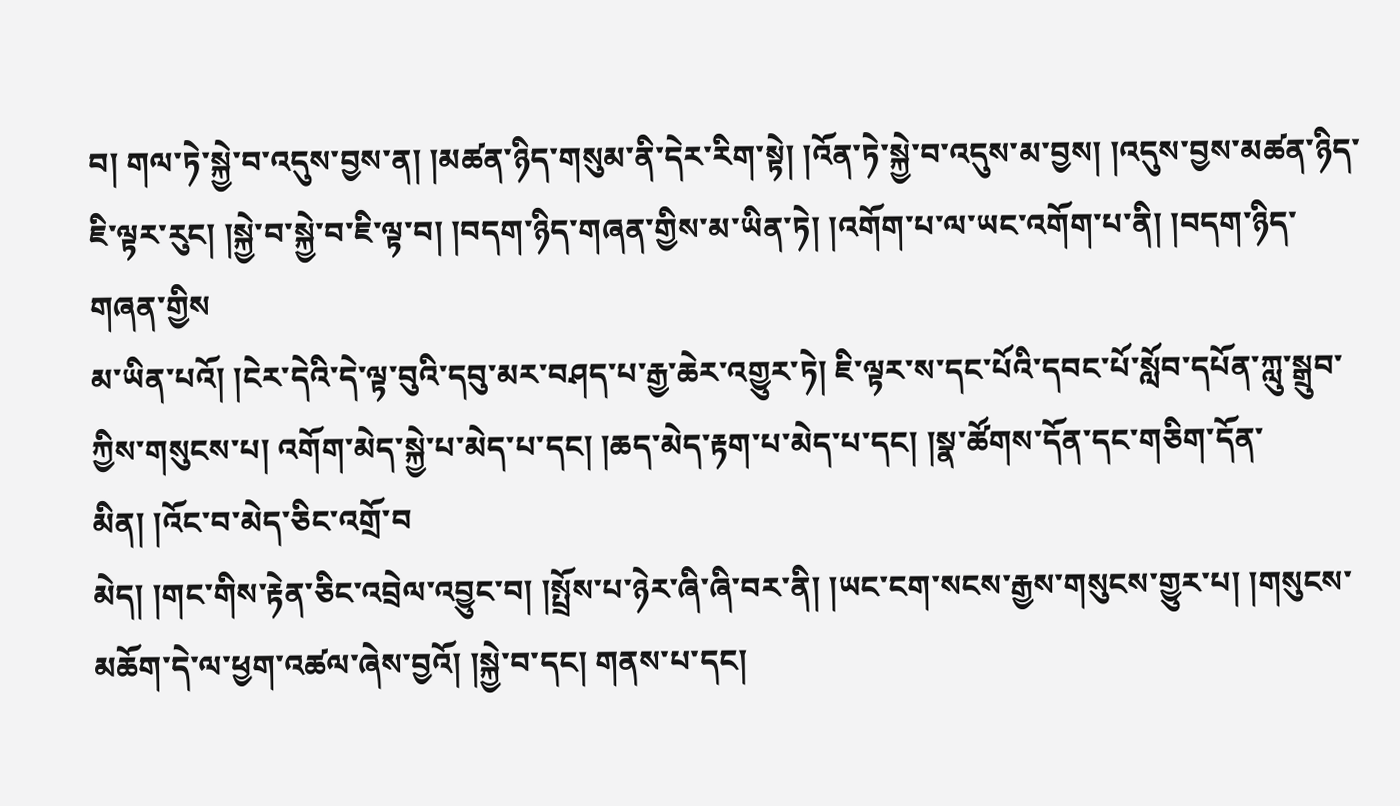བ། གལ་ཏེ་སྐྱེ་བ་འདུས་བྱས་ན། །མཚན་ཉིད་གསུམ་ནི་དེར་རིག་སྟེ། །འོན་ཏེ་སྐྱེ་བ་འདུས་མ་བྱས། །འདུས་བྱས་མཚན་ཉིད་ཇི་ལྟར་རུང། །སྐྱེ་བ་སྐྱེ་བ་ཇི་ལྟ་བ། །བདག་ཉིད་གཞན་གྱིས་མ་ཡིན་ཏེ། །འགོག་པ་ལ་ཡང་འགོག་པ་ནི། །བདག་ཉིད་གཞན་གྱིས
མ་ཡིན་པའོ། །ངེར་དེའི་དེ་ལྟ་བུའི་དབུ་མར་བཤད་པ་རྒྱ་ཆེར་འགྱུར་ཏེ། ཇི་ལྟར་ས་དང་པོའི་དབང་པོ་སློབ་དཔོན་ཀླུ་སྒྲུབ་ཀྱིས་གསུངས་པ། འགོག་མེད་སྐྱེ་པ་མེད་པ་དང། །ཆད་མེད་རྟག་པ་མེད་པ་དང། །སྣ་ཚོགས་དོན་དང་གཅིག་དོན་མིན། །འོང་བ་མེད་ཅིང་འགྲོ་བ
མེད། །གང་གིས་རྟེན་ཅིང་འབྲེལ་འབྱུང་བ། །སྤྲོས་པ་ཉེར་ཞི་ཞི་བར་ནི། །ཡང་ངག་སངས་རྒྱས་གསུངས་གྱུར་པ། །གསུངས་མཆོག་དེ་ལ་ཕྱག་འཚལ་ཞེས་བྱའོ། །སྐྱེ་བ་དང། གནས་པ་དང།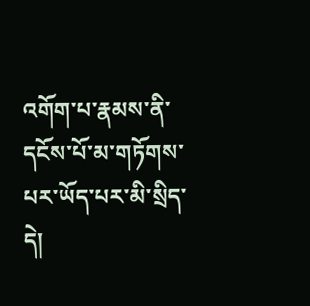འགོག་པ་རྣམས་ནི་དངོས་པོ་མ་གཏོགས་པར་ཡོད་པར་མི་སྲིད་དེ།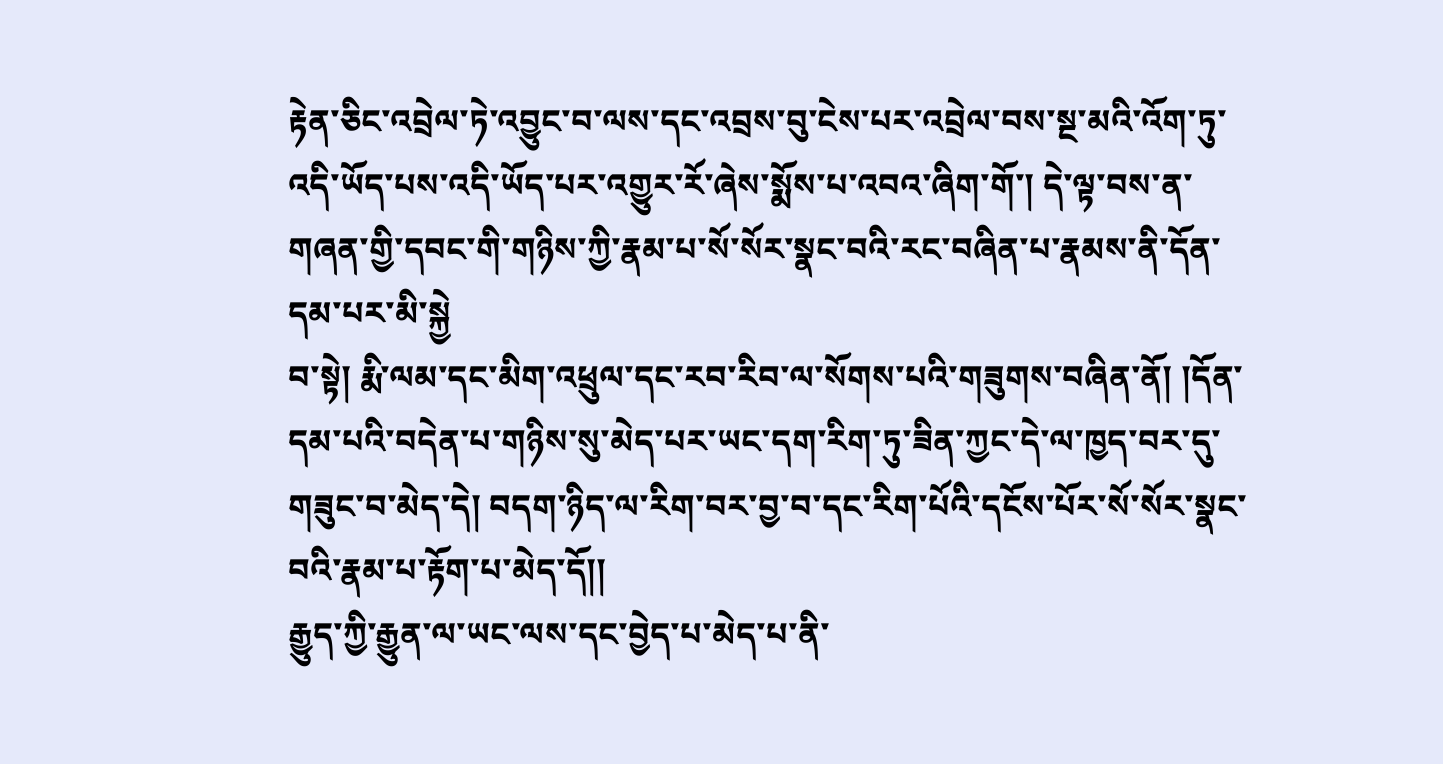རྟེན་ཅིང་འབྲེལ་ཏེ་འབྱུང་བ་ལས་དང་འབྲས་བུ་ངེས་པར་འབྲེལ་བས་སྔ་མའི་འོག་ཏུ་འདི་ཡོད་པས་འདི་ཡོད་པར་འགྱུར་རོ་ཞེས་སྨོས་པ་འབའ་ཞིག་གོ་། དེ་ལྟ་བས་ན་གཞན་གྱི་དབང་གི་གཉིས་ཀྱི་རྣམ་པ་སོ་སོར་སྣང་བའི་རང་བཞིན་པ་རྣམས་ནི་དོན་དམ་པར་མི་སྐྱེ
བ་སྟེ། རྨི་ལམ་དང་མིག་འཕྲུལ་དང་རབ་རིབ་ལ་སོགས་པའི་གཟུགས་བཞིན་ནོ། །དོན་དམ་པའི་བདེན་པ་གཉིས་སུ་མེད་པར་ཡང་དག་རིག་ཏུ་ཟིན་ཀྱང་དེ་ལ་ཁྱད་བར་དུ་གཟུང་བ་མེད་དེ། བདག་ཉིད་ལ་རིག་བར་བྱ་བ་དང་རིག་པོའི་དངོས་པོར་སོ་སོར་སྣང་བའི་རྣམ་པ་རྟོག་པ་མེད་དོ།།
རྒྱུད་ཀྱི་རྒྱུན་ལ་ཡང་ལས་དང་བྱེད་པ་མེད་པ་ནི་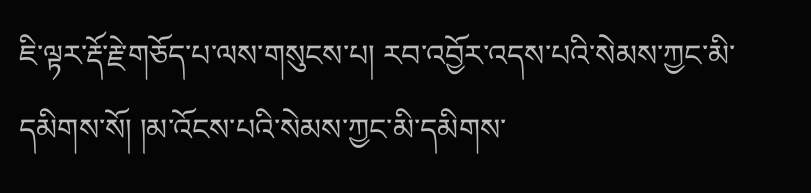ཇི་ལྟར་རྡོ་རྗེ་གཅོད་པ་ལས་གསུངས་པ། རབ་འབྱོར་འདས་པའི་སེམས་ཀྱང་མི་དམིགས་སོ། །མ་འོངས་པའི་སེམས་ཀྱང་མི་དམིགས་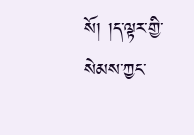སོ། །ད་ལྟར་གྱི་སེམས་ཀྱང་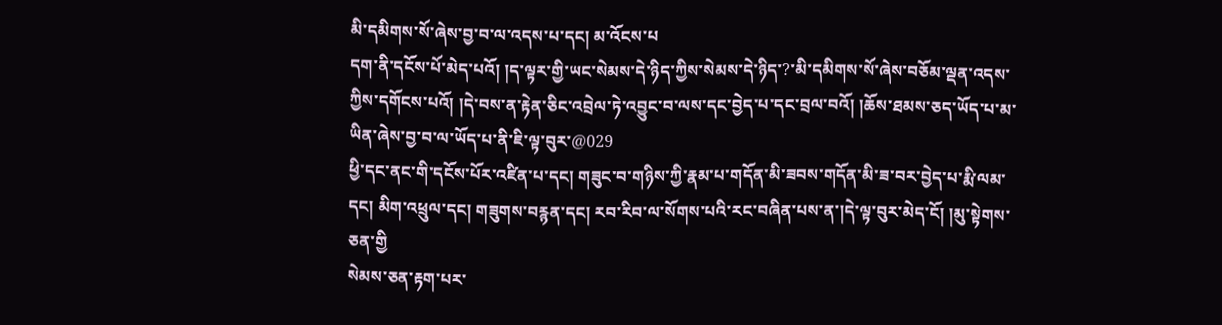མི་དམིགས་སོ་ཞེས་བྱ་བ་ལ་འདས་པ་དང། མ་འོངས་པ
དག་ནི་དངོས་པོ་མེད་པའོ། །ད་ལྟར་གྱི་ཡང་སེམས་དེ་ཉིད་ཀྱིས་སེམས་དེ་ཉིད་?་མི་དམིགས་སོ་ཞེས་བཅོམ་ལྡན་འདས་ཀྱིས་དགོངས་པའོ། །དེ་བས་ན་རྟེན་ཅིང་འབྲེལ་ཏེ་འབྱུང་བ་ལས་དང་བྱེད་པ་དང་བྲལ་བའོ། །ཆོས་ཐམས་ཅད་ཡོད་པ་མ་ཡིན་ཞེས་བྱ་བ་ལ་ཡོད་པ་ནི་ཇི་ལྟ་བུར་@029
ཕྱི་དང་ནང་གི་དངོས་པོར་འཛིན་པ་དང། གཟུང་བ་གཉིས་ཀྱི་རྣམ་པ་གདོན་མི་ཟབས་གདོན་མི་ཟ་བར་བྱེད་པ་རྨི་ལམ་དང། མིག་འཕྲུལ་དང། གཟུགས་བརྙན་དང། རབ་རིབ་ལ་སོགས་པའི་རང་བཞིན་པས་ན་།དེ་ལྟ་བུར་མེད་ངོ། །མུ་སྟེགས་ཅན་གྱི
སེམས་ཅན་རྟག་པར་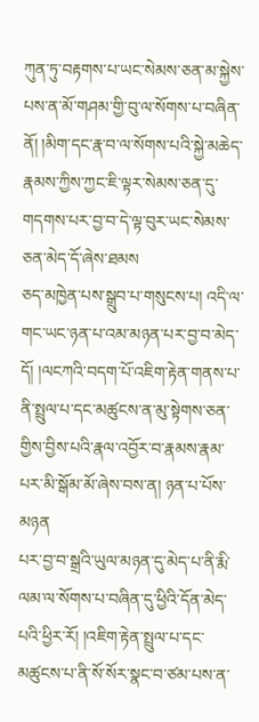ཀུན་ཏུ་བརྟགས་པ་ཡང་སེམས་ཅན་མ་སྐྱེས་པས་ན་མོ་གཤམ་གྱི་བུ་ལ་སོགས་པ་བཞིན་ནོ། །མིག་དང་རྣ་བ་ལ་སོགས་པའི་སྐྱེ་མཆེད་རྣམས་ཀྱིས་ཀྱང་ཇི་ལྟར་སེམས་ཅན་དུ་གདགས་པར་བྱ་བ་དེ་ལྟ་བུར་ཡང་སེམས་ཅན་མེད་དོ་ཞེས་ཐམས
ཅད་མཁྱེན་པས་སྒྲུབ་པ་གསུངས་པ། འདི་ལ་གང་ཡང་ཉན་པ་འམ་མཉན་པར་བྱ་བ་མེད་དོ། །ལངཀའི་བདག་པོ་འཇིག་རྟེན་གནས་པ་ནི་སྤྲུལ་པ་དང་མཚུངས་ན་མུ་སྟེགས་ཅན་གྱིས་བྱིས་པའི་རྣལ་འབྱོར་བ་རྣམས་རྣམ་པར་མི་སྒོམ་མོ་ཞེས་བས་ན། ཉན་པ་པོས་མཉན
པར་བྱ་བ་སྒྲའི་ཡུལ་མཉན་དུ་མེད་པ་ནི་རྨི་ལམ་ལ་སོགས་པ་བཞིན་དུ་ཕྱིའི་དོན་མེད་པའི་ཕྱིར་རོ། །འཇིག་རྟེན་སྤྲུལ་པ་དང་མཚུངས་པ་ནི་སོ་སོར་སྣང་བ་ཙམ་པས་ན་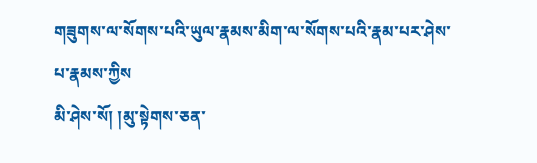གཟུགས་ལ་སོགས་པའི་ཡུལ་རྣམས་མིག་ལ་སོགས་པའི་རྣམ་པར་ཤེས་པ་རྣམས་ཀྱིས
མི་ཤེས་སོ། །མུ་སྟེགས་ཅན་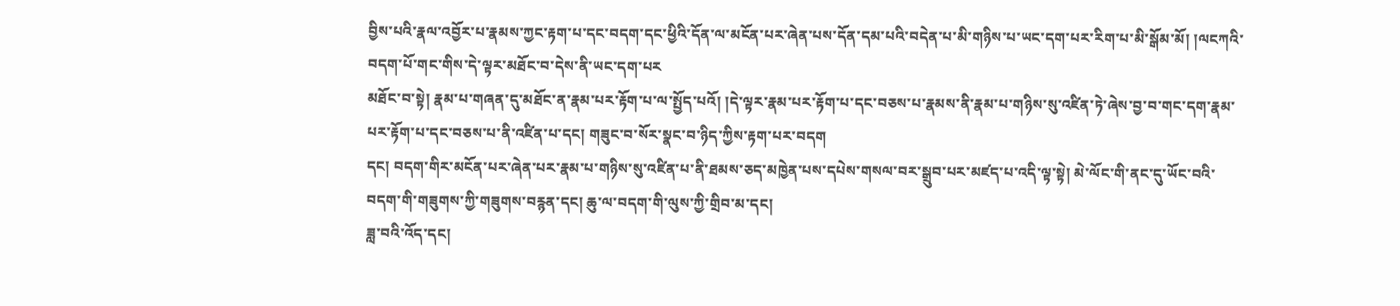བྱིས་པའི་རྣལ་འབྱོར་པ་རྣམས་ཀྱང་རྟག་པ་དང་བདག་དང་ཕྱིའི་དོན་ལ་མངོན་པར་ཞེན་པས་དོན་དམ་པའི་བདེན་པ་མི་གཉིས་པ་ཡང་དག་པར་རིག་པ་མི་སྒོམ་མོ། །ལངཀའི་བདག་པོ་གང་གིས་དེ་ལྟར་མཐོང་བ་དེས་ནི་ཡང་དག་པར
མཐོང་བ་སྟེ། རྣམ་པ་གཞན་དུ་མཐོང་ན་རྣམ་པར་རྟོག་པ་ལ་སྤྱོད་པའོ། །དེ་ལྟར་རྣམ་པར་རྟོག་པ་དང་བཅས་པ་རྣམས་ནི་རྣམ་པ་གཉིས་སུ་འཛིན་ཏེ་ཞེས་བྱ་བ་གང་དག་རྣམ་པར་རྟོག་པ་དང་བཅས་པ་ནི་འཛིན་པ་དང། གཟུང་བ་སོར་སྣང་བ་ཉིད་ཀྱིས་རྟག་པར་བདག
དང། བདག་གིར་མངོན་པར་ཞེན་པར་རྣམ་པ་གཉིས་སུ་འཛིན་པ་ནི་ཐམས་ཅད་མཁྱེན་པས་དཔེས་གསལ་བར་སྒྲུབ་པར་མཛད་པ་འདི་ལྟ་སྟེ། མེ་ལོང་གི་ནང་དུ་ཡོང་བའི་བདག་གི་གཟུགས་ཀྱི་གཟུགས་བརྙན་དང། ཆུ་ལ་བདག་གི་ལུས་ཀྱི་གྲིབ་མ་དང།
ཟླ་བའི་འོད་དང།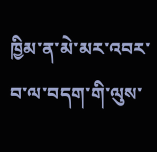ཁྱིམ་ན་མེ་མར་འབར་བ་ལ་བདག་གི་ལུས་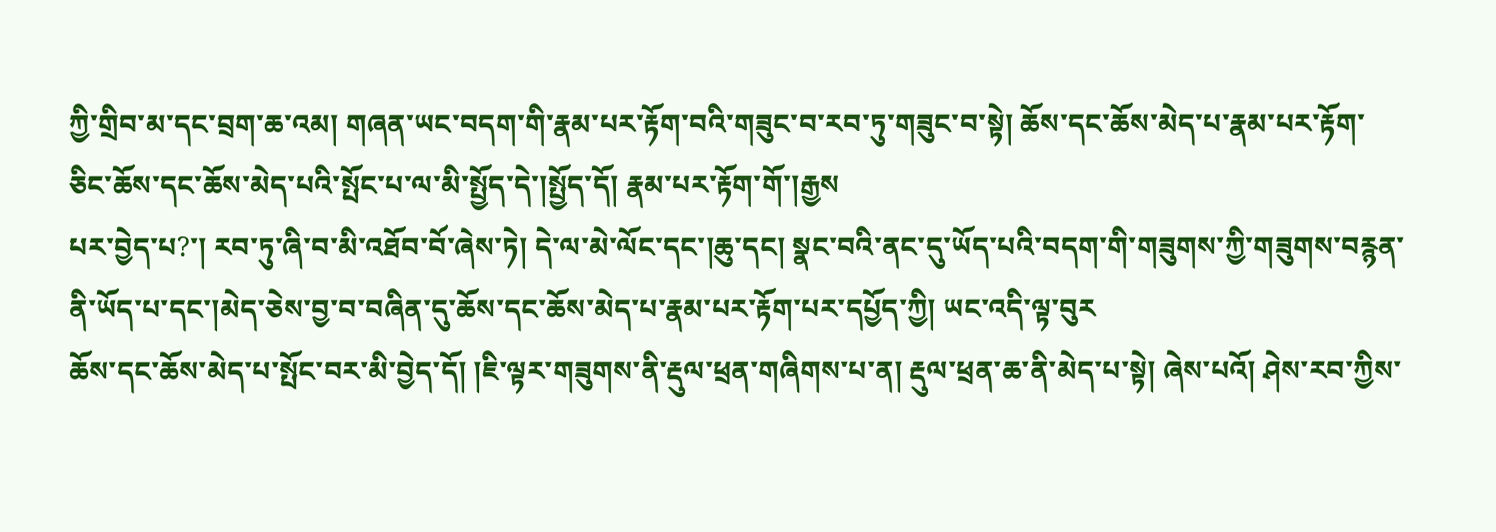ཀྱི་གྲིབ་མ་དང་བྲག་ཆ་འམ། གཞན་ཡང་བདག་གི་རྣམ་པར་རྟོག་བའི་གཟུང་བ་རབ་ཏུ་གཟུང་བ་སྟེ། ཆོས་དང་ཆོས་མེད་པ་རྣམ་པར་རྟོག་ཅིང་ཆོས་དང་ཆོས་མེད་པའི་སྤོང་པ་ལ་མི་སྤྱོད་དེ་།སྤྱོད་དོ། རྣམ་པར་རྟོག་གོ་།རྒྱས
པར་བྱེད་པ?་། རབ་ཏུ་ཞི་བ་མི་འཐོབ་བོ་ཞེས་ཏེ། དེ་ལ་མེ་ལོང་དང་།ཆུ་དང། སྣང་བའི་ནང་དུ་ཡོད་པའི་བདག་གི་གཟུགས་ཀྱི་གཟུགས་བརྙན་ནི་ཡོད་པ་དང་།མེད་ཅེས་བྱ་བ་བཞིན་དུ་ཆོས་དང་ཆོས་མེད་པ་རྣམ་པར་རྟོག་པར་དཔྱོད་ཀྱི། ཡང་འདི་ལྟ་བུར
ཆོས་དང་ཆོས་མེད་པ་སྤོང་བར་མི་བྱེད་དོ། །ཇི་ལྟར་གཟུགས་ནི་རྡུལ་ཕྲན་གཞིགས་པ་ན། རྡུལ་ཕྲན་ཆ་ནི་མེད་པ་སྟེ། ཞེས་པའོ། ཤེས་རབ་ཀྱིས་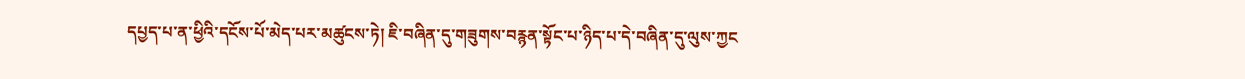དཔྱད་པ་ན་ཕྱིའི་དངོས་པོ་མེད་པར་མཚུངས་ཏེ། ཇི་བཞིན་དུ་གཟུགས་བརྙན་སྟོང་པ་ཉིད་པ་དེ་བཞིན་དུ་ལུས་ཀྱང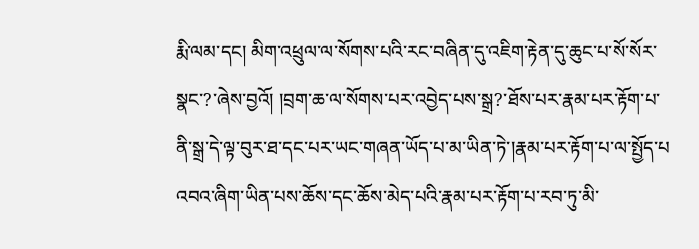རྨི་ལམ་དང། མིག་འཕྲུལ་ལ་སོགས་པའི་རང་བཞིན་དུ་འཇིག་རྟེན་དུ་ཆུང་པ་སོ་སོར་སྣང་?་ཞེས་བྱའོ། །བྲག་ཆ་ལ་སོགས་པར་འབྱེད་པས་སྒྲ?་ཐོས་པར་རྣམ་པར་རྟོག་པ་ནི་སྒྲ་དེ་ལྟ་བུར་ཐ་དང་པར་ཡང་གཞན་ཡོད་པ་མ་ཡིན་ཏེ་།རྣམ་པར་རྟོག་པ་ལ་སྤྱོད་པ
འབའ་ཞིག་ཡིན་པས་ཆོས་དང་ཆོས་མེད་པའི་རྣམ་པར་རྟོག་པ་རབ་ཏུ་མི་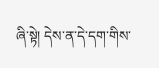ཞི་སྟེ། དེས་ན་དེ་དག་གིས་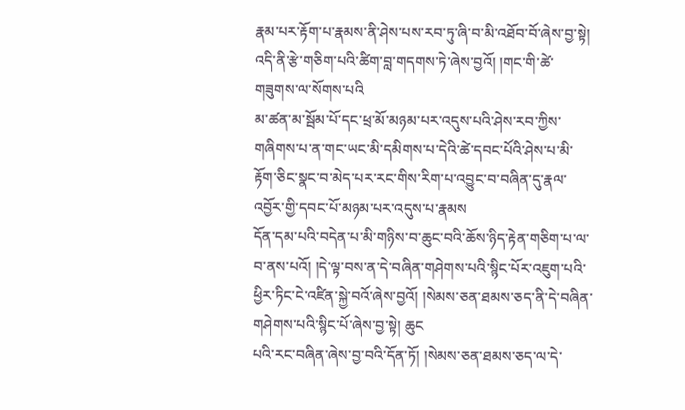རྣམ་པར་རྟོག་པ་རྣམས་ནི་ཤེས་པས་རབ་ཏུ་ཞི་བ་མི་འཐོབ་བོ་ཞེས་བྱ་སྟེ། འདི་ནི་རྩེ་གཅིག་པའི་ཚིག་བླ་གདགས་ཏེ་ཞེས་བྱའོ། །གང་གི་ཚེ་གཟུགས་ལ་སོགས་པའི
མ་ཚན་མ་སྦོམ་པོ་དང་ཕྲ་མོ་མཉམ་པར་འདུས་པའི་ཤེས་རབ་ཀྱིས་གཞིགས་པ་ན་གང་ཡང་མི་དམིགས་པ་དེའི་ཚེ་དབང་པོའི་ཤེས་པ་མི་རྟོག་ཅིང་སྣང་བ་མེད་པར་རང་གིས་རིག་པ་འབྱུང་བ་བཞིན་དུ་རྣལ་འབྱོར་གྱི་དབང་པོ་མཉམ་པར་འདུས་པ་རྣམས
དོན་དམ་པའི་བདེན་པ་མི་གཉིས་བ་ཆུང་བའི་ཆོས་ཉིད་རྟེན་གཅིག་པ་ལ་བ་ནས་པའོ། །དེ་ལྟ་བས་ན་དེ་བཞིན་གཤེགས་པའི་སྙིང་པོར་འཇུག་པའི་ཕྱིར་ཏིང་ངེ་འཛིན་སྐྱེ་བའོ་ཞེས་བྱའོ། །སེམས་ཅན་ཐམས་ཅད་ནི་དེ་བཞིན་གཤེགས་པའི་སྙིང་པོ་ཞེས་བྱ་སྟེ། ཆུང
པའི་རང་བཞིན་ཞེས་བྱ་བའི་དོན་ཏོ། །སེམས་ཅན་ཐམས་ཅད་ལ་དེ་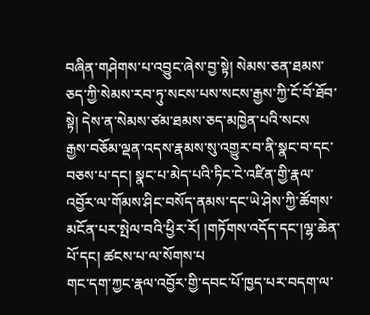བཞིན་གཤེགས་པ་འབྱུང་ཞེས་བྱ་སྟེ། སེམས་ཅན་ཐམས་ཅད་ཀྱི་སེམས་རབ་ཏུ་སངས་པས་སངས་རྒྱས་ཀྱི་ངོ་བོ་ཐོབ་སྟེ། དེས་ན་སེམས་ཙམ་ཐམས་ཅད་མཁྱེན་པའི་སངས
རྒྱས་བཅོམ་ལྡན་འདས་རྣམས་སུ་འགྱུར་བ་ནི་སྣང་བ་དང་བཅས་པ་དང། སྣང་པ་མེད་པའི་ཏིང་ངེ་འཛིན་གྱི་རྣལ་འབྱོར་ལ་གོམས་ཤིང་བསོད་ནམས་དང་ཡེ་ཤེས་ཀྱི་ཚོགས་མངོན་པར་སྤེལ་བའི་ཕྱིར་རོ། །གཏོགས་འདོད་དང་།ལྷ་ཆེན་པོ་དང། ཚངས་པ་ལ་སོགས་པ
གང་དག་ཀྱང་རྣལ་འབྱོར་གྱི་དབང་པོ་ཁྱད་པར་བདག་ལ་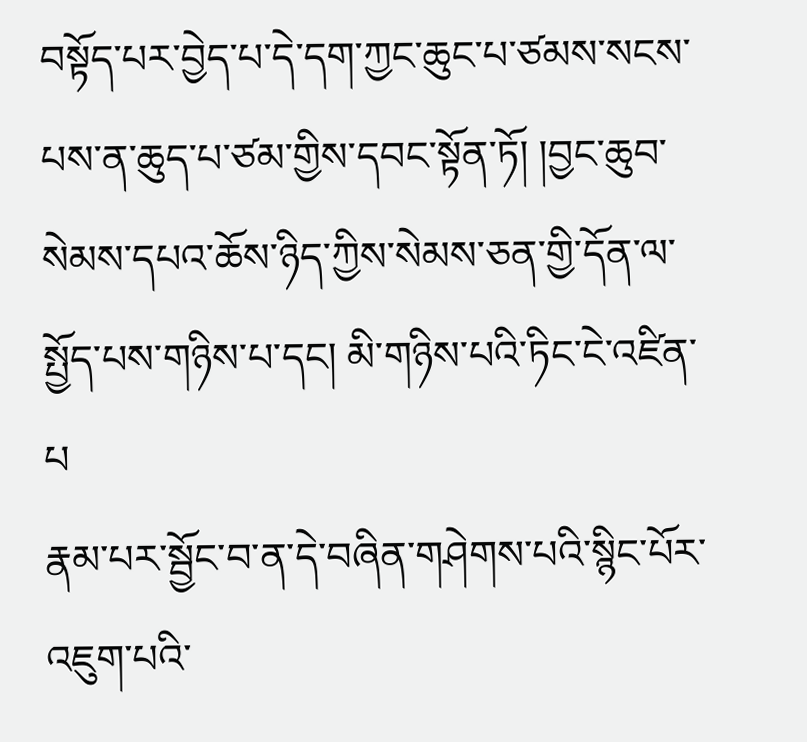བསྟོད་པར་བྱེད་པ་དེ་དག་ཀྱང་ཆུང་པ་ཙམས་སངས་པས་ན་ཆུད་པ་ཙམ་གྱིས་དབང་སྟོན་ཏོ། །བྱང་ཆུབ་སེམས་དཔའ་ཆོས་ཉིད་ཀྱིས་སེམས་ཅན་གྱི་དོན་ལ་སྤྱོད་པས་གཉིས་པ་དང། མི་གཉིས་པའི་ཏིང་ངེ་འཛིན་པ
རྣམ་པར་སྦྱོང་བ་ན་དེ་བཞིན་གཤེགས་པའི་སྙིང་པོར་འཇུག་པའི་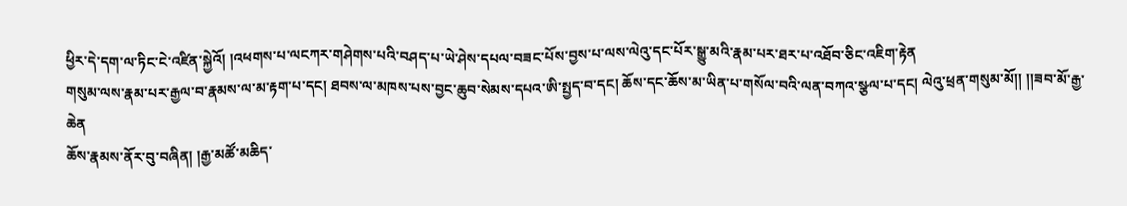ཕྱིར་དེ་དག་ལ་ཏིང་ངེ་འཛིན་སྐྱེའོ། །འཕགས་པ་ལངཀར་གཤེགས་པའི་བཤད་པ་ཡེ་ཤེས་དཔལ་བཟང་པོས་བྱས་པ་ལས་ལེའུ་དང་པོར་སྒྱུ་མའི་རྣམ་པར་ཐར་པ་འཐོབ་ཅིང་འཇིག་རྟེན
གསུམ་ལས་རྣམ་པར་རྒྱལ་བ་རྣམས་ལ་མ་རྟག་པ་དང། ཐབས་ལ་མཁས་པས་བྱང་ཆུབ་སེམས་དཔའ་ཨི་སྤྱད་བ་དང། ཆོས་དང་ཆོས་མ་ཡིན་པ་གསོལ་བའི་ལན་བཀའ་སྩལ་པ་དང། ལེའུ་ཕྲན་གསུམ་མོ།། །།ཟབ་མོ་རྒྱ་ཆེན
ཆོས་རྣམས་ནོར་བུ་བཞིན། །རྒྱ་མཚོ་མཆིད་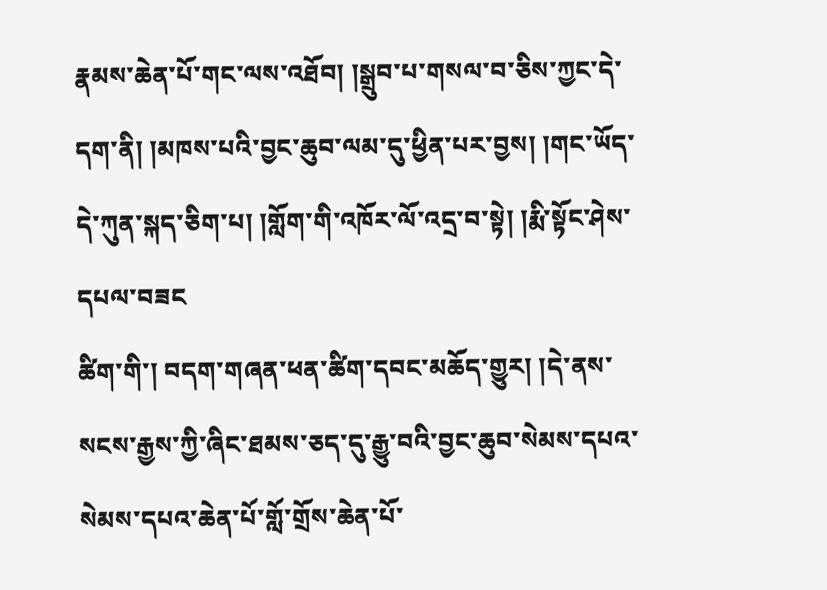རྣམས་ཆེན་པོ་གང་ལས་འཐོབ། །སྒྲུབ་པ་གསལ་བ་ཅིས་ཀྱང་དེ་དག་ནི། །མཁས་པའི་བྱང་ཆུབ་ལམ་དུ་ཕྱིན་པར་བྱས། །གང་ཡོད་དེ་ཀུན་སྐད་ཅིག་པ། །གློག་གི་འཁོར་ལོ་འདྲ་བ་སྟེ། །རྨི་སྟོང་ཤེས་དཔལ་བཟང
ཚིག་གི་། བདག་གཞན་ཕན་ཚིག་དབང་མཆོད་གྱུར། །དེ་ནས་སངས་རྒྱས་ཀྱི་ཞིང་ཐམས་ཅད་དུ་རྒྱུ་བའི་བྱང་ཆུབ་སེམས་དཔའ་སེམས་དཔའ་ཆེན་པོ་གློ་གྲོས་ཆེན་པོ་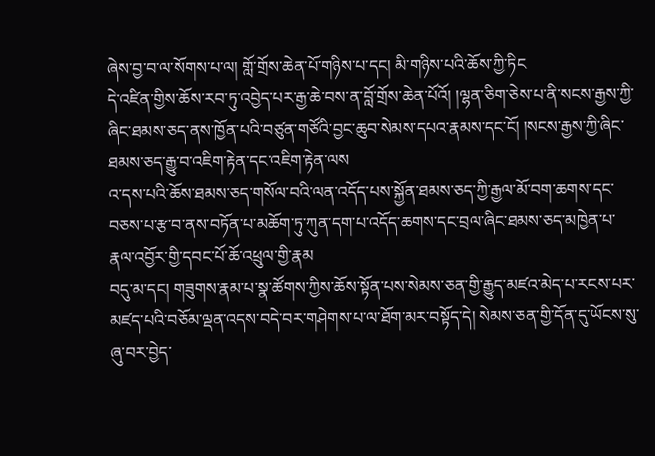ཞེས་བྱ་བ་ལ་སོགས་པ་ལ། གློ་གྲོས་ཆེན་པོ་གཉིས་པ་དང། མི་གཉིས་པའི་ཆོས་ཀྱི་ཏིང
དེ་འཛིན་གྱིས་ཆོས་རབ་ཏུ་འབྱེད་པར་རྒྱ་ཆེ་བས་ན་བློ་གྲོས་ཆེན་པོའོ། །ལྷན་ཅིག་ཅེས་པ་ནི་སངས་རྒྱས་ཀྱི་ཞིང་ཐམས་ཅད་ནས་ཁྱོན་པའི་བཙུན་གཙོའི་བྱང་ཆུབ་སེམས་དཔའ་རྣམས་དང་ངོ། །སངས་རྒྱས་ཀྱི་ཞིང་ཐམས་ཅད་རྒྱུ་བ་འཇིག་རྟེན་དང་འཇིག་རྟེན་ལས
འ་དས་པའི་ཆོས་ཐམས་ཅད་གསོལ་བའི་ལན་འདོད་པས་སྐྱོན་ཐམས་ཅད་ཀྱི་རྒྱལ་མོ་བག་ཆགས་དང་བཅས་པ་རྩ་བ་ནས་བཏོན་པ་མཆོག་ཏུ་ཀུན་དག་པ་འདོད་ཆགས་དང་བྲལ་ཞིང་ཐམས་ཅད་མཁྱེན་པ་རྣལ་འབྱོར་གྱི་དབང་པོ་ཆོ་འཕྲུལ་གྱི་རྣམ
བདུ་མ་དང། གཟུགས་རྣམ་པ་སྣ་ཚོགས་ཀྱིས་ཆོས་སྟོན་པས་སེམས་ཅན་གྱི་རྒྱུད་མཛའ་མེད་པ་རངས་པར་མཛད་པའི་བཅོམ་ལྡན་འདས་བདེ་བར་གཤེགས་པ་ལ་ཐོག་མར་བསྟོད་དེ། སེམས་ཅན་གྱི་དོན་དུ་ཡོངས་སུ་ཞུ་བར་བྱེད་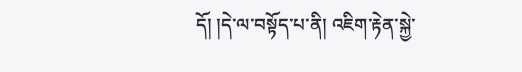དོ། །དེ་ལ་བསྟོད་པ་ནི། འཇིག་རྟེན་སྐྱེ་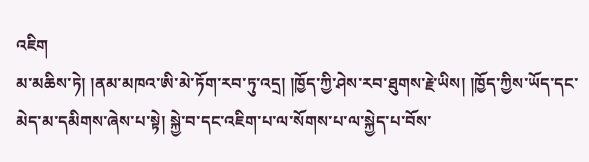འཇིག
མ་མཆིས་ཏེ། །ནམ་མཁའ་ཨི་མེ་ཏོག་རབ་ཏུ་འདྲ། །ཁྱོད་ཀྱི་ཤེས་རབ་ཐུགས་རྗེ་ཡིས། །ཁྱོད་ཀྱིས་ཡོད་དང་མེད་མ་དམིགས་ཞེས་པ་སྟེ། སྐྱེ་བ་དང་འཇིག་པ་ལ་སོགས་པ་ལ་སྐྱེད་པ་བོས་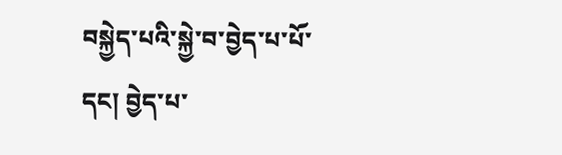བསྐྱེད་པའི་སྐྱེ་བ་བྱེད་པ་པོ་དང། བྱེད་པ་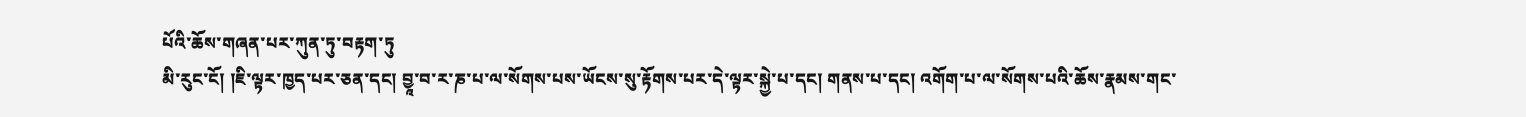པོའི་ཆོས་གཞན་པར་ཀུན་ཏུ་བརྟག་ཏུ
མི་རུང་ངོ། །ཇི་ལྟར་ཁྱད་པར་ཅན་དང། བྱཱ་བ་ར་ཎ་པ་ལ་སོགས་པས་ཡོངས་སུ་རྟོགས་པར་དེ་ལྟར་སྐྱེ་པ་དང། གནས་པ་དང། འགོག་པ་ལ་སོགས་པའི་ཆོས་རྣམས་གང་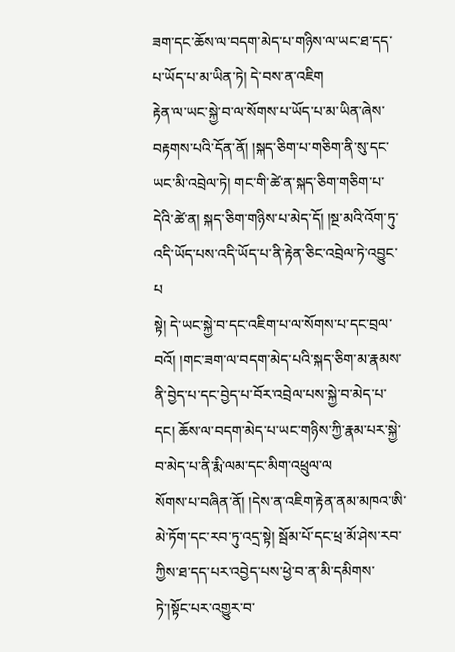ཟག་དང་ཆོས་ལ་བདག་མེད་པ་གཉིས་ལ་ཡང་ཐ་དད་པ་ཡོད་པ་མ་ཡིན་ཏེ། དེ་བས་ན་འཇིག
རྟེན་ལ་ཡང་སྐྱེ་བ་ལ་སོགས་པ་ཡོད་པ་མ་ཡིན་ཞེས་བརྟགས་པའི་དོན་ནོ། །སྐད་ཅིག་པ་གཅིག་ནི་སུ་དང་ཡང་མི་འབྲེལ་ཏེ། གང་གི་ཚེ་ན་སྐད་ཅིག་གཅིག་པ་དེའི་ཚེ་ན། སྐད་ཅིག་གཉིས་པ་མེད་དོ། །སྔ་མའི་འོག་ཏུ་འདི་ཡོད་པས་འདི་ཡོད་པ་ནི་རྟེན་ཅིང་འབྲེལ་ཏེ་འབྱུང་པ
སྟེ། དེ་ཡང་སྐྱེ་བ་དང་འཇིག་པ་ལ་སོགས་པ་དང་བྲལ་བའོ། །གང་ཟག་ལ་བདག་མེད་པའི་སྐད་ཅིག་མ་རྣམས་ནི་བྱེད་པ་དང་བྱེད་པ་བོར་འབྲེལ་པས་སྐྱེ་བ་མེད་པ་དང། ཆོས་ལ་བདག་མེད་པ་ཡང་གཉིས་ཀྱི་རྣམ་པར་སྐྱེ་བ་མེད་པ་ནི་རྨི་ལམ་དང་མིག་འཕྲུལ་ལ
སོགས་པ་བཞིན་ནོ། །དེས་ན་འཇིག་རྟེན་ནམ་མཁའ་ཨི་མེ་ཏོག་དང་རབ་ཏུ་འདྲ་སྟེ། སྦོམ་པོ་དང་ཕྲ་མོ་ཤེས་རབ་ཀྱིས་ཐ་དད་པར་འབྱེད་པས་ཕྱེ་བ་ན་མི་དམིགས་ཏེ་།སྟོང་པར་འགྱུར་བ་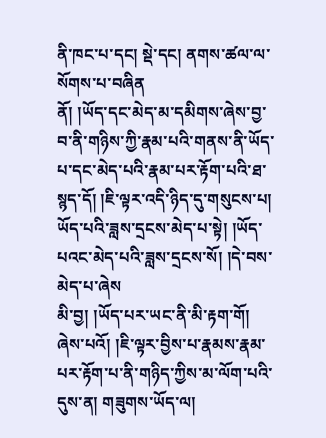ནི་ཁང་པ་དང། སྡེ་དང། ནགས་ཚལ་ལ་སོགས་པ་བཞིན
ནོ། །ཡོད་དང་མེད་མ་དམིགས་ཞེས་བྱ་བ་ནི་གཉིས་ཀྱི་རྣམ་པའི་གནས་ནི་ཡོད་པ་དང་མེད་པའི་རྣམ་པར་རྟོག་པའི་ཐ་སྙད་དོ། །ཇི་ལྟར་འདི་ཉིད་དུ་གསུངས་པ། ཡོད་པའི་ཟླས་དྲངས་མེད་པ་སྟེ། །ཡོད་པའང་མེད་པའི་ཟླས་དྲངས་སོ། །དེ་བས་མེད་པ་ཞེས
མི་བྱ། །ཡོད་པར་ཡང་ནི་མི་རྟག་གོ། ཞེས་པའོ། །ཇི་ལྟར་བྱིས་པ་རྣམས་རྣམ་པར་རྟོག་པ་ནི་གཉིད་ཀྱིས་མ་ལོག་པའི་དུས་ན། གཟུགས་ཡོད་ལ།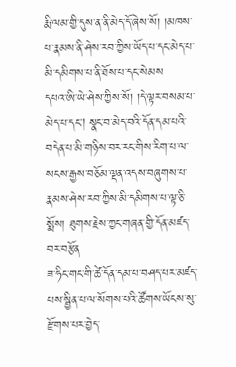རྨི་ལམ་གྱི་དུས་ན་ནི་མེད་དོ་ཞེས་སོ། །མཁས་པ་རྣམས་ནི་ཤེས་རབ་ཀྱིས་ཡོད་པ་དང་མེད་པ་མི་དམིགས་པ་ནི་ཐོས་པ་དང་སེམས
དཔའ་ཨི་ཡེ་ཤེས་ཀྱིས་སོ། །དེ་ལྟར་བསམ་པ་མེད་པ་དང། སྣང་བ་མེད་བའི་དོན་དམ་པའི་བདེན་པ་མི་གཉིས་བར་རང་གིས་རིག་པ་ལ་སངས་རྒྱས་བཅོམ་ལྡན་འདས་བཞུགས་པ་རྣམས་ཤེས་རབ་ཀྱིས་མི་དམིགས་པ་ལྟ་ཅི་སྨོས། ཐུགས་རྗེས་ཀྱང་གཞན་གྱི་དོན་མཛད་བར་བརྩོན
ཟ་ཧིང་གང་གི་ཚེ་དོན་དམ་པ་བཤད་པར་མཛད་པས་སྦྱིན་པ་ལ་སོགས་པའི་ཚོགས་ཡོངས་སུ་རྫོགས་པར་བྱེད་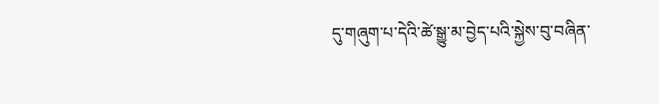དུ་གཞུག་པ་དེའི་ཚེ་སྒྱུ་མ་བྱེད་པའི་སྐྱེས་བུ་བཞིན་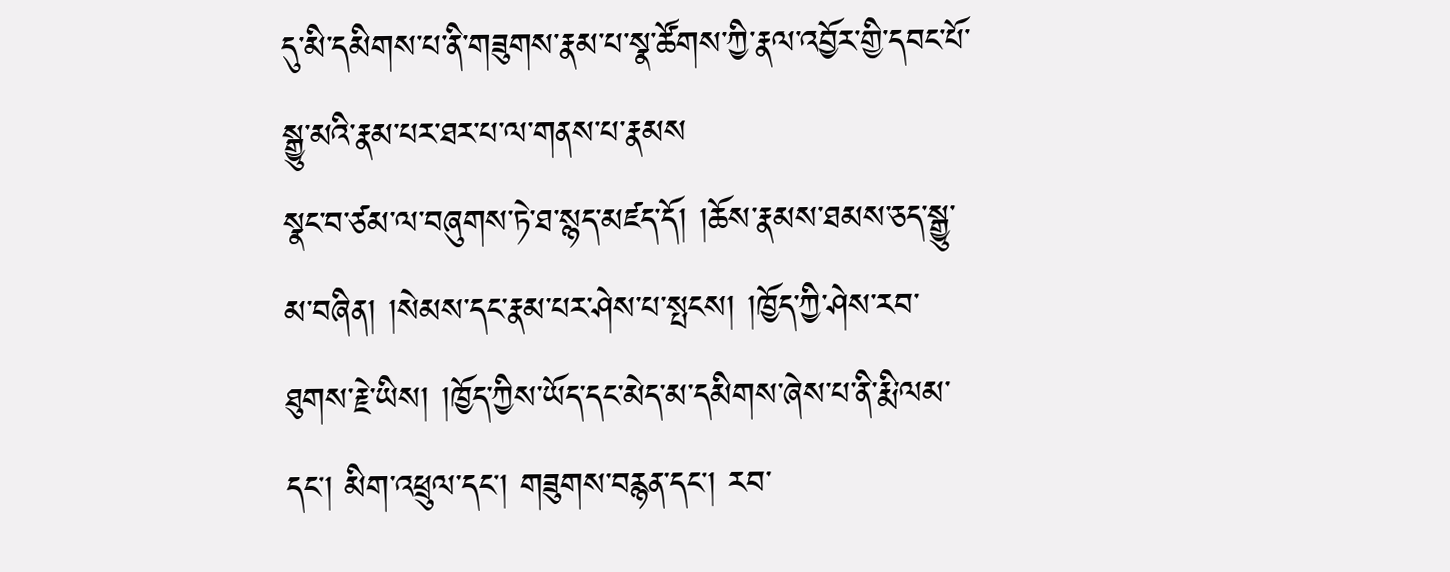དུ་མི་དམིགས་པ་ནི་གཟུགས་རྣམ་པ་སྣ་ཚོགས་ཀྱི་རྣལ་འབྱོར་གྱི་དབང་པོ་སྒྱུ་མའི་རྣམ་པར་ཐར་པ་ལ་གནས་པ་རྣམས
སྣང་བ་ཙམ་ལ་བཞུགས་ཏེ་ཐ་སྙད་མཛད་དོ། །ཆོས་རྣམས་ཐམས་ཅད་སྒྱུ་མ་བཞིན། །སེམས་དང་རྣམ་པར་ཤེས་པ་སྤངས། །ཁྱོད་ཀྱི་ཤེས་རབ་ཐུགས་རྗེ་ཡིས། །ཁྱོད་ཀྱིས་ཡོད་དང་མེད་མ་དམིགས་ཞེས་པ་ནི་རྨི་ལམ་དང། མིག་འཕྲུལ་དང། གཟུགས་བརྙན་དང། རབ་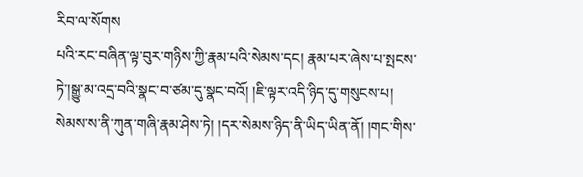རིབ་ལ་སོགས
པའི་རང་བཞིན་ལྟ་བུར་གཉིས་ཀྱི་རྣམ་པའི་སེམས་དང། རྣམ་པར་ཞེས་པ་སྤངས་ཏེ་།སྒྱུ་མ་འདྲ་བའི་སྣང་བ་ཙམ་དུ་སྣང་བའོ། །ཇི་ལྟར་འདི་ཉིད་དུ་གསུངས་པ། སེམས་ས་ནི་ཀུན་གཞི་རྣམ་ཤེས་ཏེ། །དར་སེམས་ཉིད་ནི་ཡིད་ཡིན་ནོ། །གང་གིས་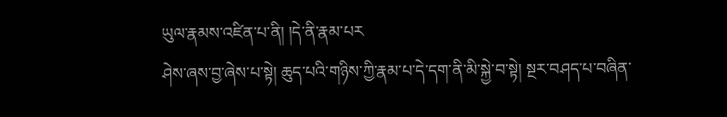ཡུལ་རྣམས་འཛིན་པ་ནི། །དེ་ནི་རྣམ་པར
ཤེས་ཞས་བྱ་ཞེས་པ་སྟེ། ཆུད་པའི་གཉིས་ཀྱི་རྣམ་པ་དེ་དག་ནི་མི་སྐྱེ་བ་སྟེ། སྔར་བཤད་པ་བཞིན་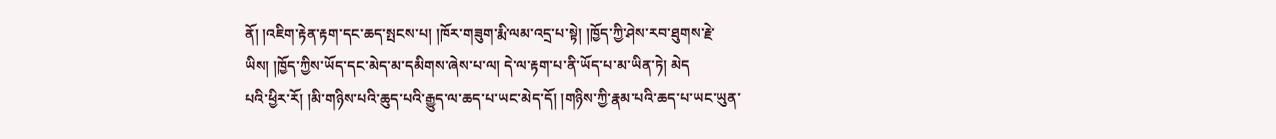ནོ། །འཇིག་རྟེན་རྟག་དང་ཆད་སྤངས་པ། །ཁོར་གཟུག་རྨི་ལམ་འདྲ་པ་སྟེ། །ཁྱོད་ཀྱི་ཤེས་རབ་ཐུགས་རྗེ་ཡིས། །ཁྱོད་ཀྱིས་ཡོད་དང་མེད་མ་དམིགས་ཞེས་པ་ལ། དེ་ལ་རྟག་པ་ནི་ཡོད་པ་མ་ཡིན་ཏེ། མེད
པའི་ཕྱིར་རོ། །མི་གཉིས་པའི་ཆུད་པའི་རྒྱུད་ལ་ཆད་པ་ཡང་མེད་དོ། །གཉིས་ཀྱི་རྣམ་པའི་ཆད་པ་ཡང་ཡུན་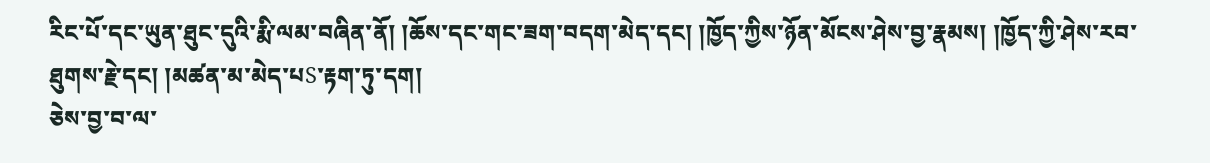རིང་པོ་དང་ཡུན་ཐུང་དུའི་རྨི་ལམ་བཞིན་ནོ། །ཆོས་དང་གང་ཟག་བདག་མེད་དང། །ཁྱོད་ཀྱིས་ཉོན་མོངས་ཤེས་བྱ་རྣམས། །ཁྱོད་ཀྱི་ཤེས་རབ་ཐུགས་རྗེ་དང། །མཚན་མ་མེད་པS་རྟག་ཏུ་དག།
ཅེས་བྱ་བ་ལ་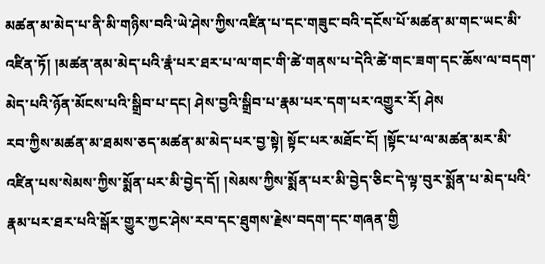མཚན་མ་མེད་པ་ནི་མི་གཉིས་བའི་ཡེ་ཤེས་ཀྱིས་འཛིན་པ་དང་གཟུང་བའི་དངོས་པོ་མཚན་མ་གང་ཡང་མི་འཛིན་ཏོ། །མཚན་ནམ་མེད་པའི་རྣཾ་པར་ཐར་པ་ལ་གང་གི་ཚེ་གནས་པ་དེའི་ཚེ་གང་ཟག་དང་ཆོས་ལ་བདག་མེད་པའི་ཉོན་མོངས་པའི་སྒྲིབ་པ་དང། ཤེས་བྱའི་སྒྲིབ་པ་རྣམ་པར་དག་པར་འགྱུར་རོ། ཤེས
རབ་ཀྱིས་མཚན་མ་ཐམས་ཅད་མཚན་མ་མེད་པར་བྱ་སྟེ། སྟོང་པར་མཐོང་ངོ། །སྟོང་པ་ལ་མཚན་མར་མི་འཛིན་པས་སེམས་ཀྱིས་སྨོན་པར་མི་བྱེད་དོ། །སེམས་ཀྱིས་སྨོན་པར་མི་བྱེད་ཅིང་དེ་ལྟ་བུར་སྨོན་པ་མེད་པའི་རྣམ་པར་ཐར་པའི་སྒོར་གྱུར་ཀྱང་ཤེས་རབ་དང་ཐུགས་རྗེས་བདག་དང་གཞན་གྱི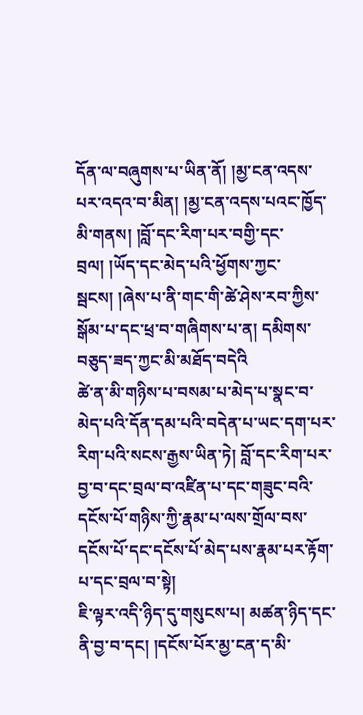དོན་ལ་བཞུགས་པ་ཡིན་ནོ། །མྱ་ངན་འདས་པར་འདའ་བ་མིན། །མྱ་ངན་འདས་པའང་ཁྱོད་མི་གནས། །བློ་དང་རིག་པར་བགྱི་དང་བྲལ། །ཡོད་དང་མེད་པའི་ཕྱོགས་ཀྱང་སྦངས། །ཞེས་པ་ནི་གང་གི་ཚེ་ཤེས་རབ་ཀྱིས་སྒོམ་པ་དང་ཕྲ་བ་གཞིགས་པ་ན། དམིགས་བཅུད་ཟད་ཀྱང་མི་མཐོད་བདེའི
ཚེ་ན་མི་གཉིས་པ་བསམ་པ་མེད་པ་སྣང་བ་མེད་པའི་དོན་དམ་པའི་བདེན་པ་ཡང་དག་པར་རིག་པའི་སངས་རྒྱས་ཡིན་ཏེ། བློ་དང་རིག་པར་བྱ་བ་དང་བྲལ་བ་འཛིན་པ་དང་གཟུང་བའི་དངོས་པོ་གཉིས་ཀྱི་རྣམ་པ་ལས་གྲོལ་བས་དངོས་པོ་དང་དངོས་པོ་མེད་པས་རྣམ་པར་རྟོག་པ་དང་བྲལ་བ་སྟེ།
ཇི་ལྟར་འདི་ཉིད་དུ་གསུངས་པ། མཚན་ཉིད་དང་ནི་བྱ་བ་དང། །དངོས་པོར་མྱ་ངན་ད་མི་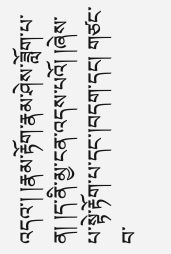འདའ་། །རྣམ་རྟོག་རྣམ་ཤེས་ཟློག་པ་ན། །ད་ནི་མྱ་ངན་འདས་པའོ། །ཞེས་པ་སྟེ་རྟོག་པ་དང་།བདག་དང། གཙང་བ་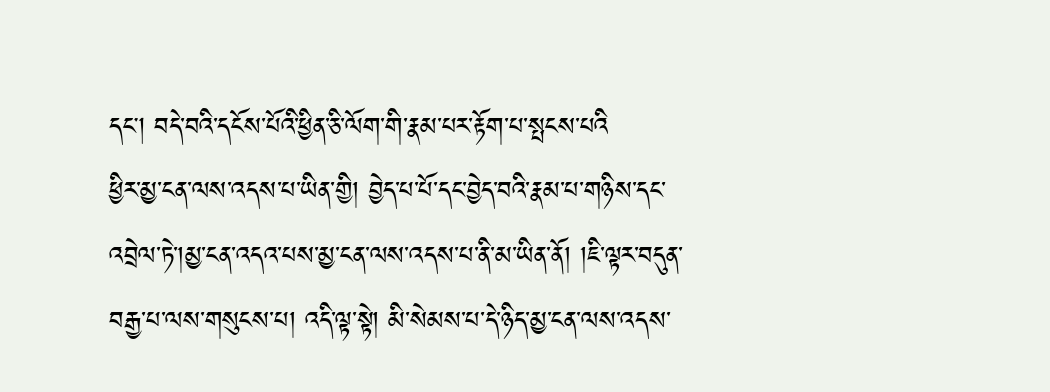དང། བདེ་བའི་དངོས་པོའི་ཕྱིན་ཅི་ལོག་གི་རྣམ་པར་རྟོག་པ་སྤངས་པའི
ཕྱིར་མྱ་ངན་ལས་འདས་པ་ཡིན་གྱི། བྱེད་པ་པོ་དང་བྱེད་བའི་རྣམ་པ་གཉིས་དང་འབྲེལ་ཏེ་།མྱ་ངན་འདའ་པས་མྱ་ངན་ལས་འདས་པ་ནི་མ་ཡིན་ནོ། །ཇི་ལྟར་བདུན་བརྒྱ་པ་ལས་གསུངས་པ། འདི་ལྟ་སྟེ། མི་སེམས་པ་དེ་ཉིད་མྱ་ངན་ལས་འདས་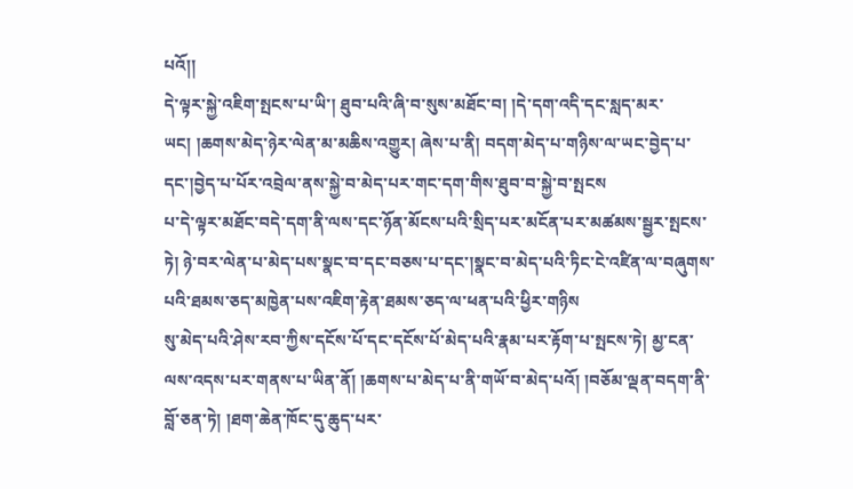པའོ།།
དེ་ལྟར་སྐྱེ་འཇིག་སྤངས་པ་ཡི་། ཐུབ་པའི་ཞི་བ་སུས་མཐོང་བ། །དེ་དག་འདི་དང་སླད་མར་ཡང། །ཆགས་མེད་ཉེར་ལེན་མ་མཆིས་འགྱུར། ཞེས་པ་ནི། བདག་མེད་པ་གཉིས་ལ་ཡང་བྱེད་པ་དང་།བྱེད་པ་པོར་འབྲེལ་ནས་སྐྱེ་བ་མེད་པར་གང་དག་གིས་ཐུབ་བ་སྐྱེ་བ་སྤངས
པ་དེ་ལྟར་མཐོང་བདེ་དག་ནི་ལས་དང་ཉོན་མོངས་པའི་སྲིད་པར་མངོན་པར་མཚམས་སྦྱར་སྤངས་ཏེ། ཉེ་བར་ལེན་པ་མེད་པས་སྣང་བ་དང་བཅས་པ་དང་།སྣང་བ་མེད་པའི་ཏིང་ངེ་འཛིན་ལ་བཞུགས་པའི་ཐམས་ཅད་མཁྱེན་པས་འཇིག་རྟེན་ཐམས་ཅད་ལ་ཕན་པའི་ཕྱིར་གཉིས
སུ་མེད་པའི་ཤེས་རབ་ཀྱིས་དངོས་པོ་དང་དངོས་པོ་མེད་པའི་རྣམ་པར་རྟོག་པ་སྤངས་ཏེ། མྱ་ངན་ལས་འདས་པར་གནས་པ་ཡིན་ནོ། །ཆགས་པ་མེད་པ་ནི་གཡོ་བ་མེད་པའོ། །བཅོམ་ལྡན་བདག་ནི་བློ་ཅན་ཏེ། །ཐག་ཆེན་ཁོང་དུ་ཆུད་པར་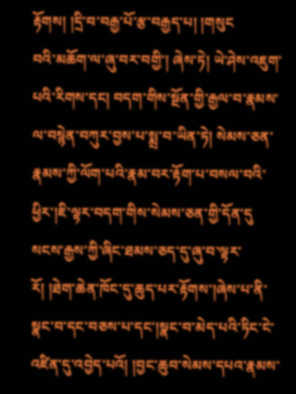རྟོགས། །དྲི་བ་བརྒྱ་པོ་རྩ་བརྒྱད་པ། །གསུང
བའི་མཆོག་ལ་ཞུ་བར་བགྱི་། ཞེས་ཏེ། ཡེ་ཤེས་འཇུག་པའི་རིགས་དང། བདག་གིས་སྔོན་གྱི་རྒྱལ་བ་རྣམས་ལ་བསྙེན་བཀུར་བྱས་པ་སྨྲ་བ་ཡིན་ཏེ། སེམས་ཅན་རྣམས་ཀྱི་ལོག་པའི་རྣམ་བར་རྟོག་པ་བསལ་བའི་ཕྱིར་།ཇི་ལྟར་བདག་གིས་སེམས་ཅན་གྱི་དོན་དུ
སངས་རྒྱས་ཀྱི་ཞིང་ཐམས་ཅད་དུ་ཞུ་བ་ལྟར་རོ། །ཐེག་ཆེན་ཁོང་དུ་ཆུད་པར་རྟོགས་།ཞེས་པ་ནི་སྣང་བ་དང་བཅས་པ་དང་།སྣང་བ་མེད་པའི་ཏིང་ངེ་འཛིན་དུ་འབྱེད་པའོ། །བྱང་ཆུབ་སེམས་དཔའ་རྣམས་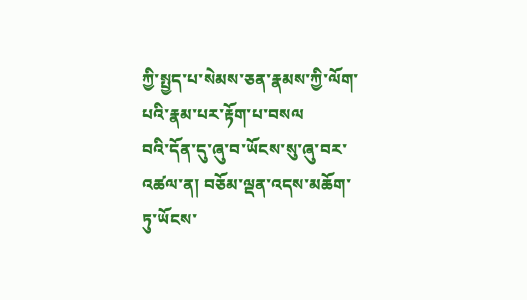ཀྱི་སྤྱད་པ་སེམས་ཅན་རྣམས་ཀྱི་ལོག་པའི་རྣམ་པར་རྟོག་པ་བསལ
བའི་དོན་དུ་ཞུ་བ་ཡོངས་སུ་ཞུ་བར་འཚལ་ན། བཅོམ་ལྡན་འདས་མཆོག་ཏུ་ཡོངས་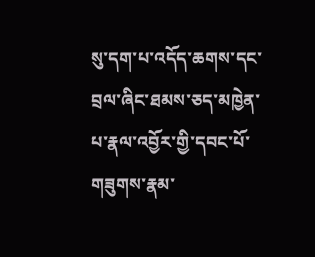སུ་དག་པ་འདོད་ཆགས་དང་བྲལ་ཞིང་ཐམས་ཅད་མཁྱེན་པ་རྣལ་འབྱོར་གྱི་དབང་པོ་གཟུགས་རྣམ་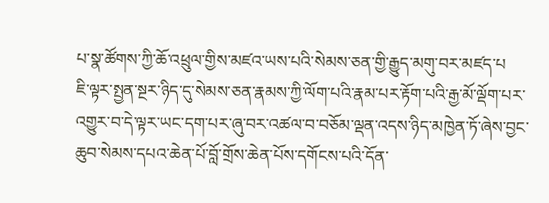པ་སྣ་ཚོགས་ཀྱི་ཆོ་འཕྲུལ་གྱིས་མཛའ་ཡས་པའི་སེམས་ཅན་གྱི་རྒྱུད་མགུ་བར་མཛད་པ
ཇི་ལྟར་སྤྱན་སྔར་ཉིད་དུ་སེམས་ཅན་རྣམས་ཀྱི་ལོག་པའི་རྣམ་པར་རྟོག་པའི་རྒྱ་མོ་ལྡོག་པར་འགྱུར་བ་དེ་ལྟར་ཡང་དག་པར་ཞུ་བར་འཚལ་བ་བཅོམ་ལྡན་འདས་ཉིད་མཁྱེན་ཏོ་ཞེས་བྱང་ཆུབ་སེམས་དཔའ་ཆེན་པོ་བློ་གྲོས་ཆེན་པོས་དགོངས་པའི་དོན་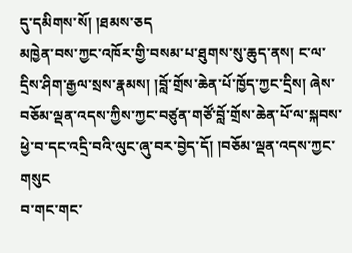དུ་དམིགས་སོ། །ཐམས་ཅད
མཁྱེན་བས་ཀྱང་འཁོར་གྱི་བསམ་པ་ཐུགས་སུ་ཆུད་ནས། ང་ལ་དྲིས་ཤིག་རྒྱལ་སྲས་རྣམས། །བློ་གྲོས་ཆེན་པོ་ཁྱོད་ཀྱང་དྲིས། ཞེས་བཅོམ་ལྡན་འདས་ཀྱིས་ཀྱང་བཙུན་གཙོ་བློ་གྲོས་ཆེན་པོ་ལ་སྐབས་ཕྱེ་བ་དང་འདྲི་བའི་ལུང་ཞུ་བར་བྱེད་དོ། །བཅོམ་ལྡན་འདས་ཀྱང་གསུང
བ་གང་གང་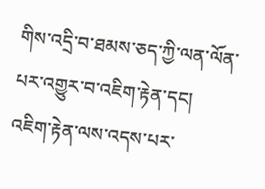གིས་འདྲི་བ་ཐམས་ཅད་ཀྱི་ལན་ལོན་པར་འགྱུར་བ་འཇིག་རྟེན་དང། འཇིག་རྟེན་ལས་འདས་པར་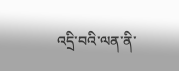འདྲི་བའི་ལན་ནི་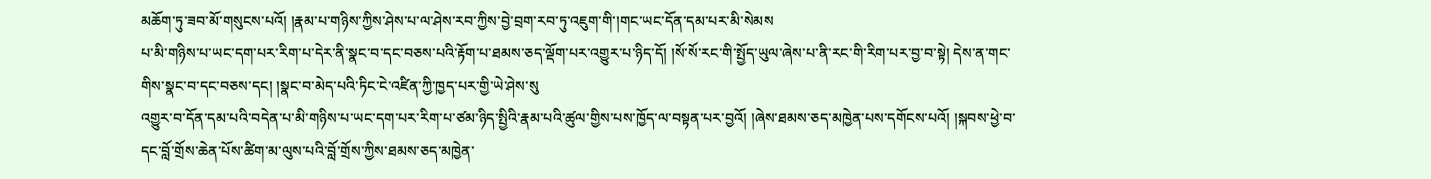མཆོག་ཏུ་ཟབ་མོ་གསུངས་པའོ། །རྣམ་པ་གཉིས་ཀྱིས་ཤེས་པ་ལ་ཤེས་རབ་ཀྱིས་བྱེ་བྲག་རབ་ཏུ་འཇུག་གི་།གང་ཡང་དོན་དམ་པར་མི་སེམས
པ་མི་གཉིས་པ་ཡང་དག་པར་རིག་པ་དེར་ནི་སྣང་བ་དང་བཅས་པའི་རྟོག་པ་ཐམས་ཅད་ལྡོག་པར་འགྱུར་པ་ཉིད་དོ། །སོ་སོ་རང་གི་སྤྱོད་ཡུལ་ཞེས་པ་ནི་རང་གི་རིག་པར་བྱ་བ་སྟེ། དེས་ན་གང་གིས་སྣང་བ་དང་བཅས་དང། །སྣང་བ་མེད་པའི་ཏིང་ངེ་འཛིན་ཀྱི་ཁྱད་པར་གྱི་ཡེ་ཤེས་སུ
འགྱུར་བ་དོན་དམ་པའི་བདེན་པ་མི་གཉིས་པ་ཡང་དག་པར་རིག་པ་ཙམ་ཉིད་སྤྱིའི་རྣམ་པའི་ཚུལ་གྱིས་པས་ཁྱོད་ལ་བསྟན་པར་བྱའོ། །ཞེས་ཐམས་ཅད་མཁྱེན་པས་དགོངས་པའོ། །སྐབས་ཕྱེ་བ་དང་བློ་གྲོས་ཆེན་པོས་ཚིག་མ་ལུས་པའི་བློ་གྲོས་ཀྱིས་ཐམས་ཅད་མཁྱེན་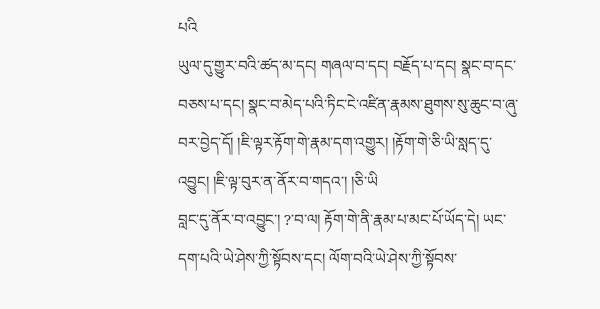པའི
ཡུལ་དུ་གྱུར་བའི་ཚད་མ་དང། གཞལ་བ་དང། བརྗོད་པ་དང། སྣང་བ་དང་བཅས་པ་དང། སྣང་བ་མེད་པའི་ཏིང་ངེ་འཛིན་རྣམས་ཐུགས་སུ་ཆུང་བ་ཞུ་བར་བྱེད་དོ། །ཇི་ལྟར་རྟོག་གེ་རྣམ་དག་འགྱུར། །རྟོག་གེ་ཅི་ཡི་སླད་དུ་འབྱུང། །ཇི་ལྟ་བུར་ན་ནོར་བ་གདའ་། །ཅི་ཡི
བླང་དུ་ནོར་བ་འབྱུང་། ?་བ་ལ། རྟོག་གེ་ནི་རྣམ་པ་མང་པོ་ཡོད་དེ། ཡང་དག་པའི་ཡེ་ཤེས་ཀྱི་སྟོབས་དང། ལོག་བའི་ཡེ་ཤེས་ཀྱི་སྟོབས་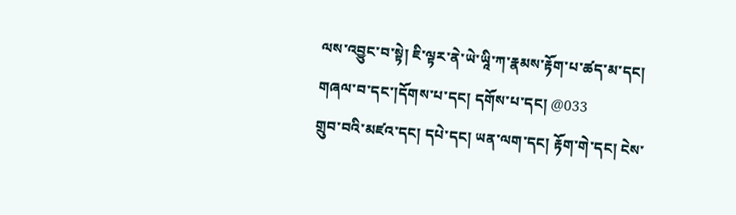ལས་འབྱུང་བ་སྟེ། ཇི་ལྟར་ནེ་ཡེ་ཡཱི་ཀ་རྣམས་རྟོག་པ་ཚད་མ་དང། གཞལ་བ་དང་།དོགས་པ་དང། དགོས་པ་དང། @033
གྲུབ་བའི་མཛའ་དང། དཔེ་དང། ཡན་ལག་དང། རྟོག་གེ་དང། ངེས་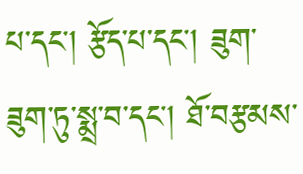པ་དང། རྩོད་པ་དང། ཟུག་ཟུག་ཏུ་སྨྲ་བ་དང། ཐོ་བརྩམས་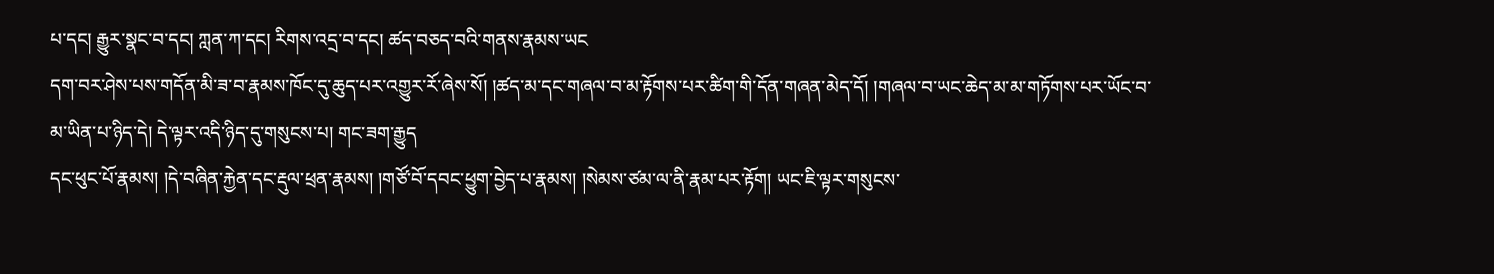པ་དང། རྒྱུར་སྣང་བ་དང། ཀླན་ཀ་དང། རིགས་འདྲ་བ་དང། ཚད་བཅད་བའི་གནས་རྣམས་ཡང
དག་བར་ཤེས་པས་གདོན་མི་ཟ་བ་རྣམས་ཁོང་དུ་ཆུད་པར་འགྱུར་རོ་ཞེས་སོ། །ཚད་མ་དང་གཞལ་བ་མ་རྟོགས་པར་ཚིག་གི་དོན་གཞན་མེད་དོ། །གཞལ་བ་ཡང་ཆེད་མ་མ་གཏོགས་པར་ཡོང་བ་མ་ཡིན་པ་ཉིད་དེ། དེ་ལྟར་འདི་ཉིད་དུ་གསུངས་པ། གང་ཟག་རྒྱུད
དང་ཕུང་པོ་རྣམས། །དེ་བཞིན་རྐྱེན་དང་རྡུལ་ཕྲན་རྣམས། །གཙོ་བོ་དབང་ཕྱུག་བྱེད་པ་རྣམས། །སེམས་ཙམ་ལ་ནི་རྣམ་པར་རྟོག། ཡང་ཇི་ལྟར་གསུངས་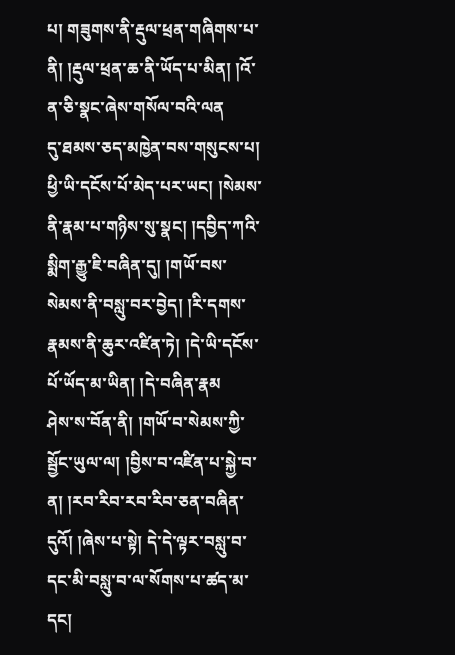པ། གཟུགས་ནི་རྡུལ་ཕྲན་གཞིགས་པ་ནི། །རྡུལ་ཕྲན་ཆ་ནི་ཡོད་པ་མིན། །འོ་ན་ཅི་སྣང་ཞེས་གསོལ་བའི་ལན
དུ་ཐམས་ཅད་མཁྱེན་བས་གསུངས་པ། ཕྱི་ཡི་དངོས་པོ་མེད་པར་ཡང། །སེམས་ནི་རྣམ་པ་གཉིས་སུ་སྣང། །དབྱིད་ཀའི་སྨིག་རྒྱུ་ཇི་བཞིན་དུ། །གཡོ་བས་སེམས་ནི་བསླུ་བར་བྱེད། །རི་དགས་རྣམས་ནི་ཆུར་འཛིན་ཏེ། །དེ་ཡི་དངོས་པོ་ཡོད་མ་ཡིན། །དེ་བཞིན་རྣམ
ཤེས་ས་བོན་ནི། །གཡོ་བ་སེམས་ཀྱི་སྦྱོང་ཡུལ་ལ། །བྱིས་བ་འཛིན་པ་སྐྱེ་བ་ན། །རབ་རིབ་རབ་རིབ་ཅན་བཞིན་དུའོ། །ཞེས་པ་སྟེ། དེ་དེ་ལྟར་བསླུ་བ་དང་མི་བསླུ་བ་ལ་སོགས་པ་ཚད་མ་དང།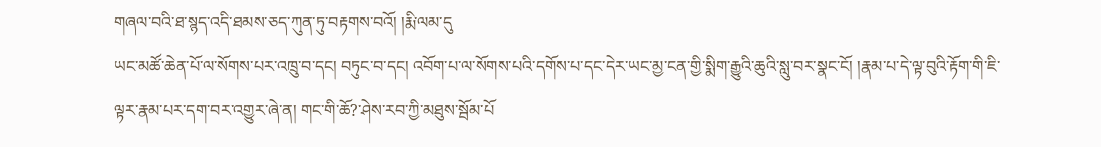གཞལ་བའི་ཐ་སྙད་འདི་ཐམས་ཅད་ཀུན་ཏུ་བརྟགས་བའོ། །རྨི་ལམ་དུ
ཡང་མཚོ་ཆེན་པོ་ལ་སོགས་པར་འཁྲུ་བ་དང། བཏུང་བ་དང། འབོག་པ་ལ་སོགས་པའི་དགོས་པ་དང་དེར་ཡང་མྱ་ངན་གྱི་སྨིག་རྒྱུའི་ཆུའི་སླུ་བར་སྣང་ངོ། །རྣམ་པ་དེ་ལྟ་བུའི་རྟོག་གི་ཇི་ལྟར་རྣམ་པར་དག་བར་འགྱུར་ཞེ་ན། གང་གི་ཆོ?་ཤེས་རབ་ཀྱི་མཐུས་སྦོམ་པོ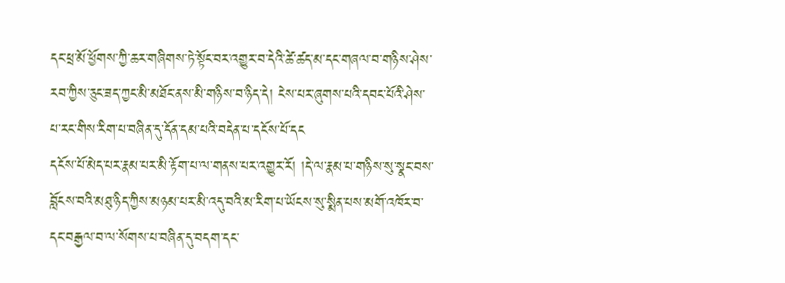དང་ཕྲ་མོ་ཕྱོགས་ཀྱི་ཆར་གཞིགས་ཏེ་སྟོང་བར་འགྱུར་བ་དེའི་ཚེ་ཚད་མ་དང་གཞལ་བ་གཉིས་ཤེས་རབ་ཀྱིས་ཅུང་ཟད་ཀྱང་མི་མཐོང་ནས་མི་གཉིས་བ་ཉིད་དེ། ངེས་པར་ཞུགས་པའི་དབང་པོའི་ཤེས་པ་རང་གིས་རིག་པ་བཞིན་དུ་དོན་དམ་པའི་བདེན་པ་དངོས་པོ་དང
དངོས་པོ་མེད་པར་རྣམ་པར་མི་རྟོག་པ་ལ་གནས་པར་འགྱུར་རོ། །དེ་ལ་རྣམ་པ་གཉིས་སུ་སྣང་བས་བློངས་བའི་མཐུ་ཉིད་ཀྱིས་མཉམ་པར་མི་འདུ་བའི་མ་རིག་པ་ཡོངས་སུ་སྨིན་པས་མགོ་འཁོར་བ་དང་བརྒྱལ་བ་ལ་སོགས་པ་བཞིན་དུ་བདག་དང་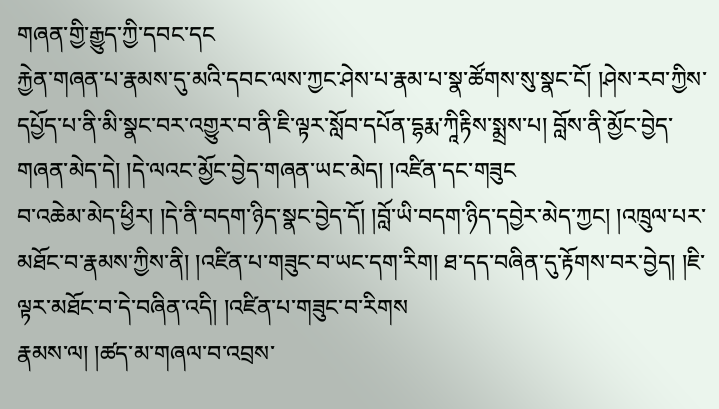གཞན་གྱི་རྒྱུད་ཀྱི་དབང་དང
རྐྱེན་གཞན་པ་རྣམས་དུ་མའི་དབང་ལས་ཀྱང་ཤེས་པ་རྣམ་པ་སྣ་ཚོགས་སུ་སྣང་ངོ། །ཤེས་རབ་ཀྱིས་དཔྱོད་པ་ནི་མི་སྣང་བར་འགྱུར་བ་ནི་ཇི་ལྟར་སློབ་དཔོན་དྷརྨ་ཀཱིརྟིས་སྨྲས་པ། བློས་ནི་མྱོང་བྱེད་གཞན་མེད་དེ། །དེ་ལའང་མྱོང་བྱེད་གཞན་ཡང་མེད། །འཛིན་དང་གཟུང
བ་འཆེམ་མེད་ཕྱིར། །དེ་ནི་བདག་ཉིད་སྣང་བྱེད་དོ། །བློ་ཡི་བདག་ཉིད་དབྱེར་མེད་ཀྱང། །འཁྲུལ་པར་མཐོང་བ་རྣམས་ཀྱིས་ནི། །འཛིན་པ་གཟུང་བ་ཡང་དག་རིག། ཐ་དད་བཞིན་དུ་རྟོགས་བར་བྱེད། །ཇི་ལྟར་མཐོང་བ་དེ་བཞིན་འདི། །འཛིན་པ་གཟུང་བ་རིགས
རྣམས་ལ། །ཚད་མ་གཞལ་བ་འབྲས་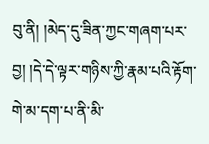བུ་ནི། །མེད་དུ་ཟིན་ཀྱང་གཞག་པར་བྱ། །དེ་དེ་ལྟར་གཉིས་ཀྱི་རྣམ་པའི་རྟོག་གེ་མ་དག་པ་ནི་མི་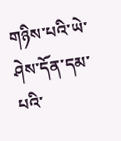གཉིས་པའི་ཡེ་ཤེས་དོན་དམ་པའི་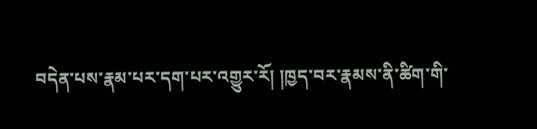བདེན་པས་རྣམ་པར་དག་པར་འགྱུར་རོ། །ཁྱད་བར་རྣམས་ནི་ཚིག་གི་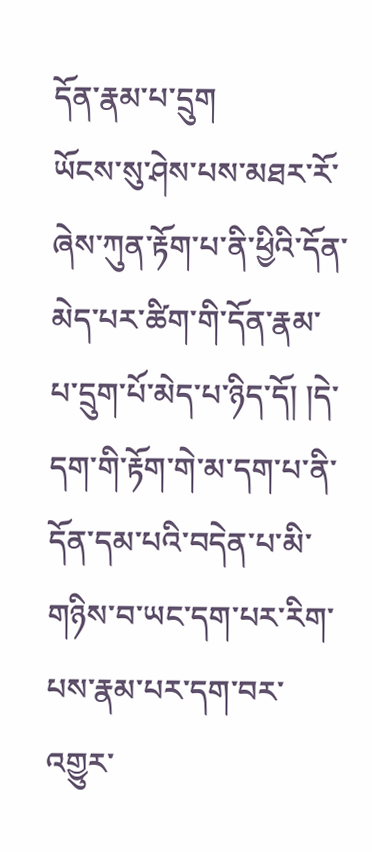དོན་རྣམ་པ་དྲུག
ཡོངས་སུ་ཤེས་པས་མཐར་རོ་ཞེས་ཀུན་རྟོག་པ་ནི་ཕྱིའི་དོན་མེད་པར་ཚིག་གི་དོན་རྣམ་པ་དྲུག་པོ་མེད་པ་ཉིད་དོ། །དེ་དག་གི་རྟོག་གེ་མ་དག་པ་ནི་དོན་དམ་པའི་བདེན་པ་མི་གཉིས་བ་ཡང་དག་པར་རིག་པས་རྣམ་པར་དག་བར་འགྱུར་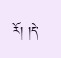རོ། །དེ་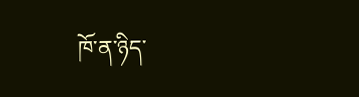ཁོ་ན་ཉིད་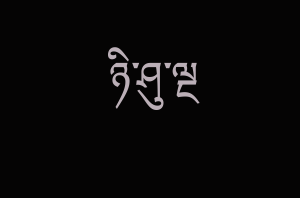ཉི་ཤུ་ལྔ